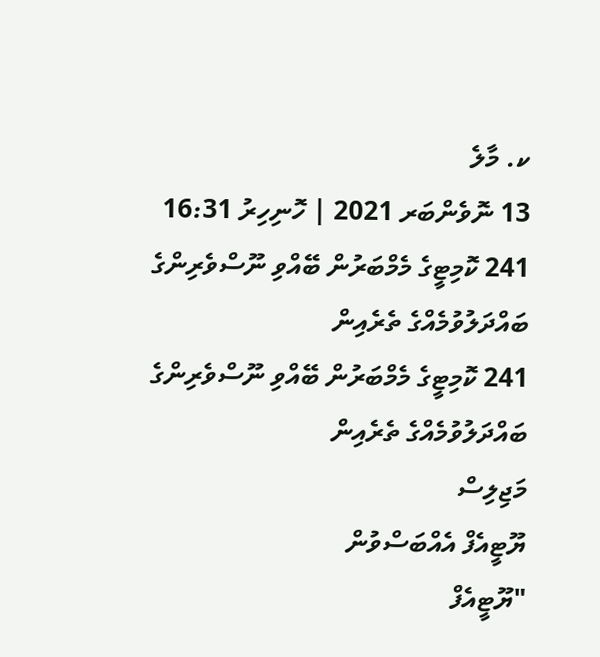ކ. މާލެ
13 ނޮވެންބަރ 2021 | ހޮނިހިރު 16:31
241 ކޮމިޓީގެ މެމްބަރުން ބޭއްވި ނޫސްވެރިންގެ ބައްދަލުވުމެއްގެ ތެރެއިން
241 ކޮމިޓީގެ މެމްބަރުން ބޭއްވި ނޫސްވެރިންގެ ބައްދަލުވުމެއްގެ ތެރެއިން
މަޖިލިސް
ޔޫޓީއެފް އެއްބަސްވުން
"ޔޫޓީއެފް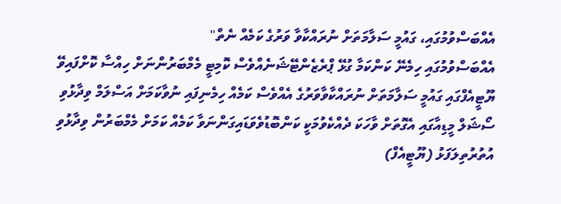އެއްބަސްވުމުގައި، ގައުމީ ސަލާމަތަށް ނުރައްކާވާ ވަރުގެ ކަމެއް ނެތް"
އެއްބަސްވުމުގައި ހިމެނޭ ކަންކަމާ ގުޅޭ ޕްރެޒެންޓޭޝަނެއްވެސް ކޮމިޓީ މެމްބަރުންނަށް ހިއްސާ ކޮށްފައިވޭ
ޔޫޓީއެފްގައި ގައުމީ ސަލާމަތަށް ނުރައްކާވާވަރުގެ އެއްވެސް ކަމެއް ހިމެނިފައި ނުވާކަމަށް އަސްލަމް ވިދާޅުވި
ސޯޝަލް މީޑިއާގައި އެގޮތަށް ވާހަކަ ދެއްކެވުމަކީ ކަންބޮޑުވެވަޑައިގަންނަވާ ކަމެއް ކަމަށް މެމްބަރުން ވިދާޅުވި
އުތުރުތިލަފަޅު (ޔޫޓީއެފް)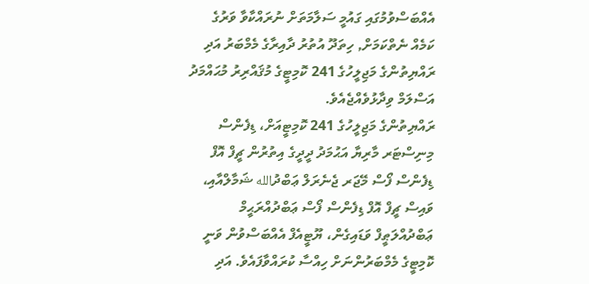އެއްބަސްވުމުގައި ގައުމީ ސަލާމަތަށް ނުރައްކާވާ ވަރުގެ ކަމެއް ނެތްކަމަށް, ހިތަދޫ އުތުރު ދާއިރާގެ މެމްބަރު އަދި ރައްޔިތުންގެ މަޖިލީހުގެ 241 ކޮމިޓީގެ މުޤައްރިރު މުޙައްމަދު އަސްލަމް ވިދާޅުވެއްޖެއެވެ.
ރައްޔިތުންގެ މަޖިލީހުގެ 241 ކޮމިޓީއަށް، ޑިފެންސް މިނިސްޓަރ މާރިޔާ އަޙުމަދު ދީދީގެ އިތުރުން ޗީފް އޮފް ޑިފެންސް ފޯސް މޭޖަރ ޖެނެރަލް ޢަބްދުالله ޝަމާލްއާއި، ވައިސް ޗީފް އޮފް ޑިފެންސް ފޯސް ޢަބްދުއްރަޙީމް ޢަބްދުއްލަޠީފް ވަޑައިގެން، ޔޫޓީއެފް އެއްބަސްވުން ވަނީ ކޮމިޓީގެ މެމްބަރުންނަށް ހިއްސާ ކުރައްވާފައެވެ. އަދި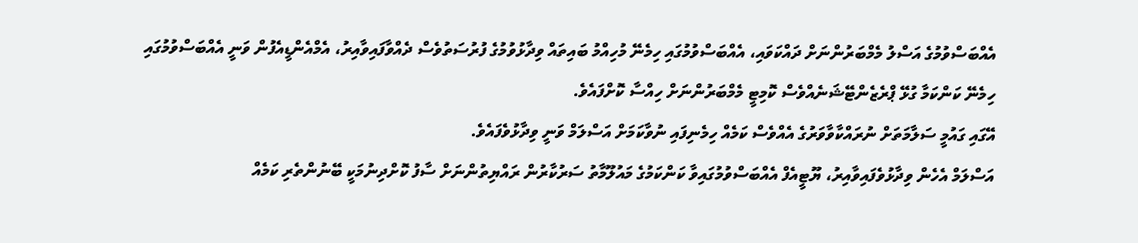އެއްބަސްވުމުގެ އަސްލު މެމްބަރުންނަށް ދައްކަވައި، އެއްބަސްވުމުގައި ހިމެނޭ މުހިއްމު ބައިތައް ވިދާޅުވުމުގެ ފުރުސަތުވެސް ދެއްވާފައިވާއިރު، އެމްއެންޑީއެފުން ވަނީ އެއްބަސްވުމުގައި ހިމެނޭ ކަންކަމާ ގުޅޭ ޕްރެޒެންޓޭޝަނެއްވެސް ކޮމިޓީ މެމްބަރުންނަށް ހިއްސާ ކޮށްފައެވެ.
އޭގައި ގައުމީ ސަލާމަތަށް ނުރައްކާވާވަރުގެ އެއްވެސް ކަމެއް ހިމެނިފައި ނުވާކަމަށް އަސްލަމް ވަނީ ވިދާޅުވެފައެވެ.
އަސްލަމް އެހެން ވިދާޅުވެފައިވާއިރު، ޔޫޓީއެފް އެއްބަސްވުމުގައިވާ ކަންކަމުގެ މައުލޫމާތު ސަރުކާރުން ރައްޔިތުންނަށް ސާފު ކޮށްދިނުމަކީ ބޭނުންތެރި ކަމެއް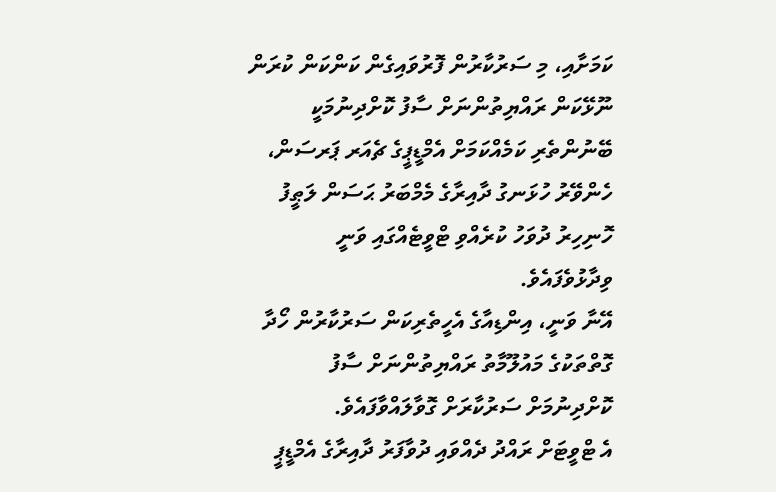ކަމަށާއި، މި ސަރުކާރުން ފޮރުވައިގެން ކަންކަން ކުރަން ނޫޅޭކަން ރައްޔިތުންނަށް ސާފު ކޮށްދިނުމަކީ ބޭނުންތެރި ކަމެއްކަމަށް އެމްޑީޕީގެ ޗެއަރ ޕަރސަން، ހެންވޭރު ހުޅަނގު ދާއިރާގެ މެމްބަރު ޙަސަން ލަޠީފު ހޮނިހިރު ދުވަހު ކުރެއްވި ޓްވީޓެއްގައި ވަނީ ވިދާޅުވެފައެވެ.
އޭނާ ވަނީ، އިންޑިއާގެ އެހީތެރިކަން ސަރުކާރުން ހޯދާ ގޮތްތަކުގެ މައުލޫމާތު ރައްޔިތުންނަށް ސާފު ކޮށްދިނުމަށް ސަރުކާރަށް ގޮވާލައްވާފައެވެ.
އެ ޓްވީޓަށް ރައްދު ދެއްވައި ދުވާފަރު ދާއިރާގެ އެމްޑީޕީ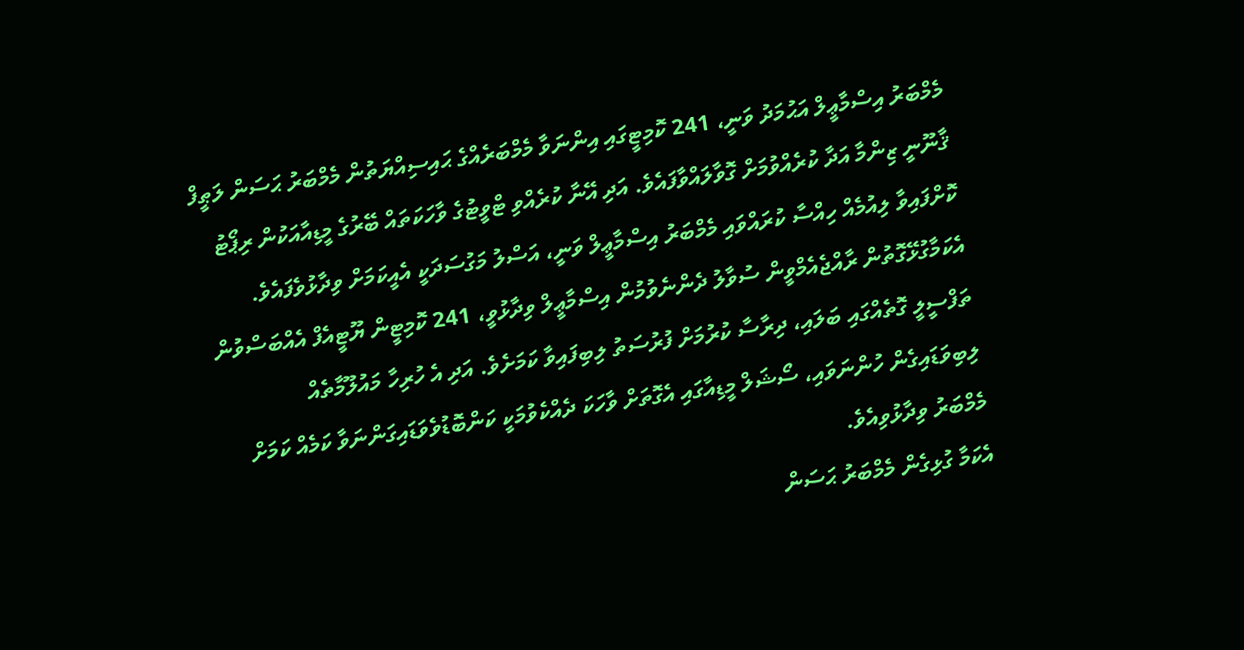މެމްބަރު އިސްމާޢީލް އަޙުމަދު ވަނީ، 241 ކޮމިޓީގައި އިންނަވާ މެމްބަރެއްގެ ޙައިސިއްޔަތުން މެމްބަރު ޙަސަން ލަޠީފް ޤާނޫނީ ޒިންމާ އަދާ ކުރެއްވުމަށް ގޮވާލައްވާފައެވެ. އަދި އޭނާ ކުރެއްވި ޓްވީޓުގެ ވާހަކަތައް ބޭރުގެ މީޑިއާއަކުން ރިޕޯޓު ކޮށްފައިވާ ލިއުމެއް ހިއްސާ ކުރައްވައި މެމްބަރު އިސްމާޢީލް ވަނީ، އަސްލު މަގުސަދަކީ އެއީކަމަށް ވިދާޅުވެފައެވެ.
އެކަމާގުޅޭގޮތުން ރާއްޖެއެމްވީން ސުވާލު ދެންނެވުމުން އިސްމާޢީލް ވިދާޅުވީ، 241 ކޮމިޓީން ޔޫޓީއެފް އެއްބަސްވުން ތަފްސީލީ ގޮތެއްގައި ބަލައި، ދިރާސާ ކުރުމަށް ފުރުސަތު ލިބިފައިވާ ކަމަށެވެ. އަދި އެ ހުރިހާ މައުލޫމާތެއް ލިބިވަޑައިގެން ހުންނަވައި، ސޯޝަލް މީޑިއާގައި އެގޮތަށް ވާހަކަ ދެއްކެވުމަކީ ކަންބޮޑުވެވަޑައިގަންނަވާ ކަމެއް ކަމަށް މެމްބަރު ވިދާޅުވިއެވެ.
އެކަމާ ގުޅިގެން މެމްބަރު ޙަސަން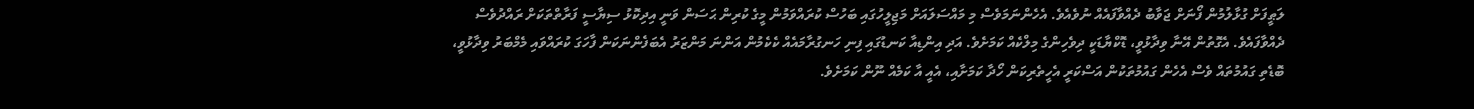ލަޠީފަށް ގުޅާލުމުން ފޯނަށް ޖަވާބު ދެއްވާފައެއް ނުވެއެވެ. އެހެންނަމަވެސް މި މައްސަލައަށް މަޖިލީހުގައި ބަހުސް ކުރައްވަމުން މީގެ ކުރިން ޙަސަން ވަނީ އިދިކޮޅު ސިޔާސީ ފަރާތްތަކަށް ރައްދުވެސް ދެއްވާފައެވެ. އެގޮތުން އޭނާ ވިދާޅުވީ، ޑޮކްޔާޑަކީ ދިވެހިންގެ މިލްކެއް ކަމަށެވެ. އަދި އިންޑިއާ ކަނޑުގައި ފިނި ހަނގުރާމައެއް ކެކެމުން އަންނަ މަންޒަރު އެބަފެންނަކަން ފާހަގަ ކުރައްވައި މެމްބަރު ވިދާޅުވީ، ބޮޑެތި ގައުމުތައް ވެސް އެހެން ގައުމުތަކުން އަސްކަރީ އެހީތެރިކަން ހޯދާ ކަމަށާއި، އެއީ އާ ކަމެއް ނޫން ކަމަށެވެ.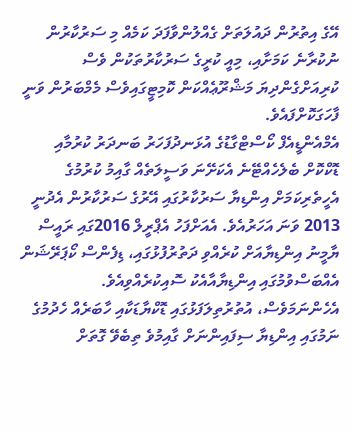އޭގެ އިތުރުން ދައުލަތަށް ގެއްލުންވާފަދަ ކަމެއް މި ސަރުކާރުން ނުކުރާނެ ކަމަށާއި، މިއީ ކުރީގެ ސަރުކާރުތަކުން ވެސް ކުރިއަށްގެންދިޔަ މަޝްރޫޢެއްކަން ކޮމިޓީގައިވެސް މެމްބަރުން ވަނީ ފާހަގަކޮށްފައެވެ.
އެމްއެންޑީއެފް ކޯސްޓްގާޑުގެ އުޅަނދުފަހަރު ބަނދަރު ކުރުމާއި ޑޮކްކޮށް ބެލެހެއްޓޭނެ އެކަށޭނަ ވަސީލަތެއް ގާއިމު ކުރުމުގެ އެހީތެރިކަމަށް އިންޑިޔާ ސަރުކާރުގައި އޭރުގެ ސަރުކާރުން އެދުނީ  2013 ވަނަ އަހަރުއެވެ. އެއަށްފަހު އެޕްރީލް 2016ގައި ރައީސް ޔާމީނު އިންޑިޔާއަށް ކުރެއްވި ދަތުރުފުޅުގައި، ޑިފެންސް ކޯޕަރޭޝަން އެއްބަސްވުމުގައި އިންޑިޔާއާއެކު ސޮއިކުރެއްވިއެވެ. އެހެންނަމަވެސް، އުތުރުތިލަފަޅުގައި ޑޮކްޔާޑަކާއި ހާބަރެއް ހެދުމުގެ ނަމުގައި އިންޑިޔާ ސިފައިންނަށް ގާއިމުވެ ތިބެވޭ ގޮތަށް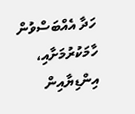ހަދާ އެއްބަސްވުން ހާމަކުރުމަށާއި، އިންޑިޔާއިން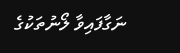ނަގާފައިވާ ލޯނުތަކުގެ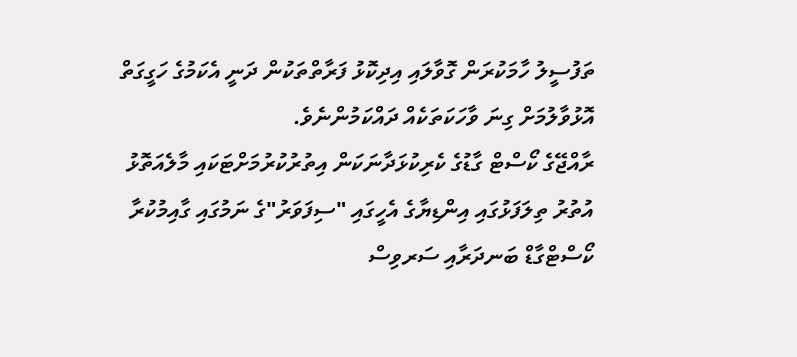ތަފުސީލު ހާމަކުރަން ގޮވާލައި އިދިކޮޅު ފަރާތްތަކުން ދަނީ އެކަމުގެ ހަގީގަތް އޮޅުވާލުމަށް ގިނަ ވާހަކަތަކެއް ދައްކަމުންނެވެ.
ރާއްޖޭގެ ކޯސްޓް ގާޑުގެ ކެރިކުޅަދާނަކަން އިތުރުކުރުމަށްޓަކައި މާލެއަތޮޅު އުތުރު ތިލަފަޅުގައި އިންޑިޔާގެ އެހީގައި "ސިފަވަރު"ގެ ނަމުގައި ގާއިމުކުރާ ކޯސްޓްގާޑް ބަނދަރާއި ސަރވިސް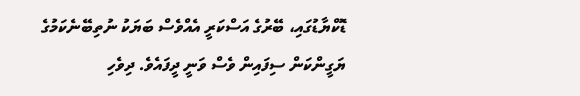ޑޮކްޔާޑުގައި، ބޭރުގެ އަސްކަރީ އެއްވެސް ބަޔަކު ނުތިބޭނެކަމުގެ ޔަގީންކަން ސިފައިން ވެސް ވަނީ ދީފައެވެ. ދިވެހި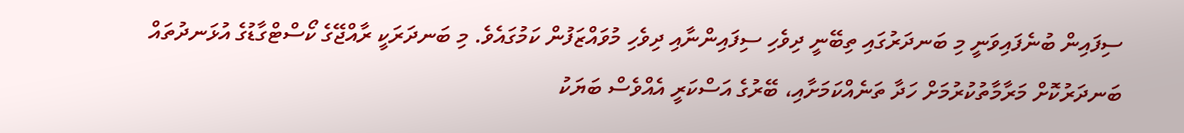ސިފައިން ބުނެފައިވަނީ މި ބަނދަރުގައި ތިބޭނީ ދިވެހި ސިފައިންނާއި ދިވެހި މުވައްޒަފުން ކަމުގައެވެ. މި ބަނދަރަކީ ރާއްޖޭގެ ކޯސްޓްގާޑުގެ އުޅަނދުތައް ބަނދަރުކޮށް މަރާމާތުކުރުމަށް ހަދާ ތަނެއްކަމަށާއި، ބޭރުގެ އަސްކަރީ އެއްވެސް ބަޔަކު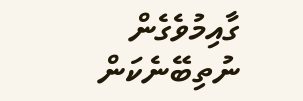ގާއިމުވެގެން ނުތިބޭނެކަން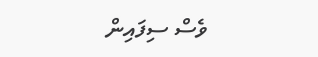ވެސް ސިފައިން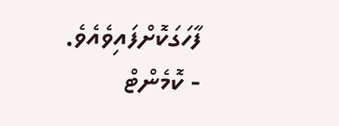ފާހަގަކޮށްފައިވެއެވެ.
- ކޮމެންޓް